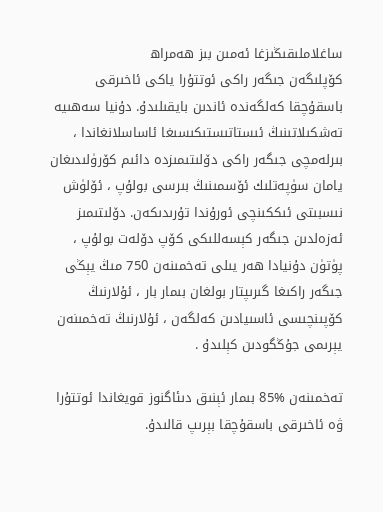ساغلاملىقىڭىزغا ئەمىن بىز ھەمراھ
كۆپلىگەن جىگەر راكى ئوتتۇرا ياكى ئاخىرقى
باسقۇچقا كەلگەندە ئاندىن بايقىلىدۇ. دۇنيا سەھىيە تەشكىلاتىنىڭ ئىستاتىستىكىسىغا ئاساسلانغاندا ، بىرلەمچى جىگەر راكى دۆلىتىمىزدە دائىم كۆرۈلىدىغان يامان سۈپەتلىك ئۆسمىنىڭ بىرسى بولۇپ ، ئۆلۈش نىسبىتى ئىككىنچى ئورۇندا تۇرىدىكەن. دۆلىتىمىز ئەزەلدىن جىگەر كېسەللىكى كۆپ دۆلەت بولۇپ ، پۈتۈن دۇنيادا ھەر يىلى تەخمىنەن 750 مىڭ يېڭى جىگەر راكىغا گىرىپتار بولغان بىمار بار ، ئۇلارنىڭ كۆپىنچىسى ئاسىيادىن كەلگەن ، ئۇلارنىڭ تەخمىنەن يېرىمى جۇڭگودىن كېلىدۇ .

تەخمىنەن %85 بىمار ئېنىق دىئاگنوز قويغاندا ئوتتۇرا ۋە ئاخىرقى باسقۇچقا بېرىپ قالىدۇ.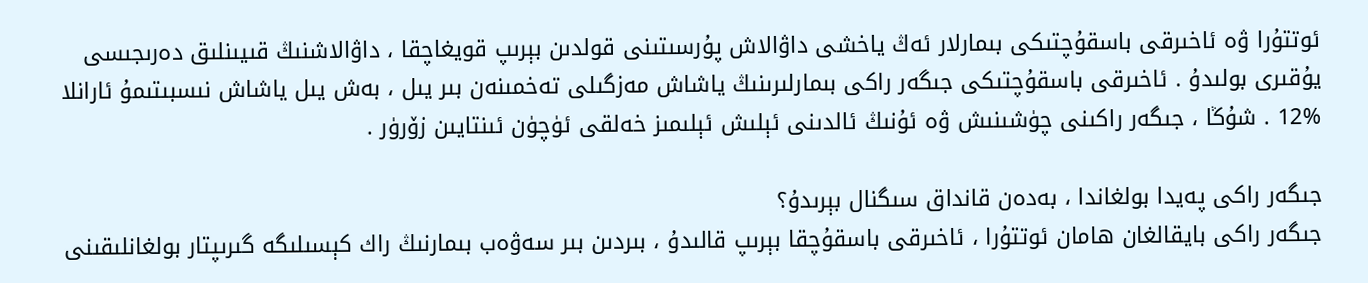ئوتتۇرا ۋە ئاخىرقى باسقۇچتىكى بىمارلار ئەڭ ياخشى داۋالاش پۇرسىتىنى قولدىن بېرىپ قويغاچقا ، داۋالاشنىڭ قىيىنلىق دەرىجىسى يۇقىرى بولىدۇ . ئاخىرقى باسقۇچتىكى جىگەر راكى بىمارلىرىنىڭ ياشاش مەزگىلى تەخمىنەن بىر يىل ، بەش يىل ياشاش نىسبىتىمۇ ئارانلا %12 . شۇڭا ، جىگەر راكىنى چۈشىنىش ۋە ئۇنىڭ ئالدىنى ئېلىش ئېلىمىز خەلقى ئۈچۈن ئىنتايىن زۆرۈر .

جىگەر راكى پەيدا بولغاندا ، بەدەن قانداق سىگنال بېرىدۇ؟
جىگەر راكى بايقالغان ھامان ئوتتۇرا ، ئاخىرقى باسقۇچقا بېرىپ قالىدۇ ، بىردىن بىر سەۋەب بىمارنىڭ راك كېسىلىگە گىرىپتار بولغانلىقىنى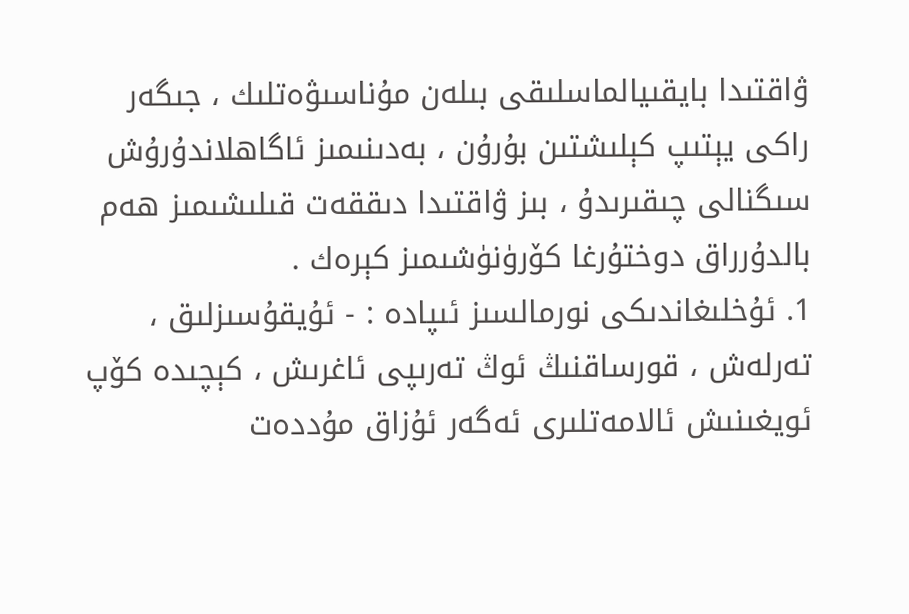ۋاقتىدا بايقىيالماسلىقى بىلەن مۇناسىۋەتلىك ، جىگەر راكى يېتىپ كېلىشتىن بۇرۇن ، بەدىنىمىز ئاگاھلاندۇرۇش سىگنالى چىقىرىدۇ ، بىز ۋاقتىدا دىققەت قىلىشىمىز ھەم بالدۇرراق دوختۇرغا كۆرۈنۈشىمىز كېرەك .
1. ئۇخلىغاندىكى نورمالسىز ئىپادە : - ئۇيقۇسىزلىق ، تەرلەش ، قورساقنىڭ ئوڭ تەرىپى ئاغرىش ، كېچىدە كۆپ ئويغىنىش ئالامەتلىرى ئەگەر ئۇزاق مۇددەت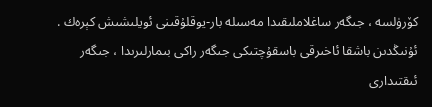كۆرۈلسە ، جىگەر ساغلاملىقىدا مەسىلە بار-يوقلۇقىنى ئويلىشىش كېرەك . ئۇنىڭدىن باشقا ئاخىرقى باسقۇچتىكى جىگەر راكى بىمارلىرىدا ، جىگەر ئىقتىدارى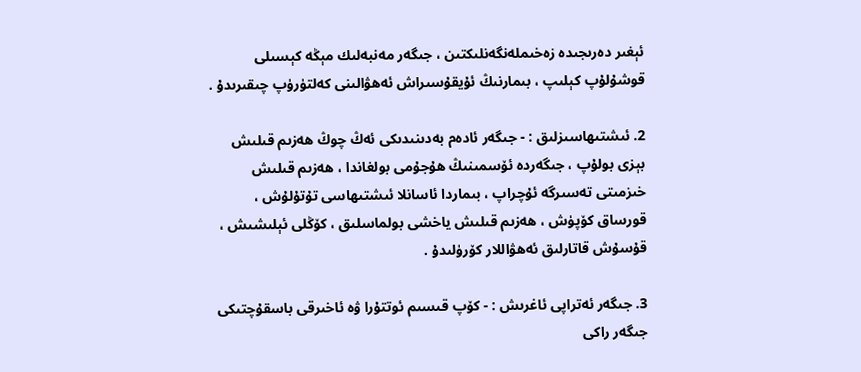ئېغىر دەرىجىدە زەخىملەنگەنلىكتىن ، جىگەر مەنبەلىك مېڭە كېسىلى قوشۇلۇپ كېلىپ ، بىمارنىڭ ئۇيقۇسىراش ئەھۋالىنى كەلتۈرۈپ چىقىرىدۇ .

2. ئىشتىھاسىزلىق : - جىگەر ئادەم بەدىنىدىكى ئەڭ چوڭ ھەزىم قىلىش بېزى بولۇپ ، جىگەردە ئۆسمىنىڭ ھۇجۇمى بولغاندا ، ھەزىم قىلىش خىزمىتى تەسىرگە ئۇچراپ ، بىماردا ئاسانلا ئىشتىھاسى تۇتۇلۇش ، قورساق كۆپۈش ، ھەزىم قىلىش ياخشى بولماسلىق ، كۆڭلى ئېلىشىش ، قۇسۇش قاتارلىق ئەھۋاللار كۆرۈلىدۇ .

3. جىگەر ئەتراپى ئاغرىش : - كۆپ قىسىم ئوتتۇرا ۋە ئاخىرقى باسقۇچتىكى جىگەر راكى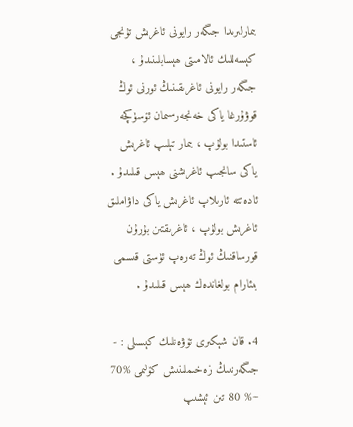بىمارلىرىدا جىگەر رايونى ئاغرىش تۇنجى كېسەللىك ئالامىتى ھېسابلىنىدۇ ، جىگەر رايونى ئاغرىقىنىڭ ئورنى ئوڭ قوۋۇرغا ياكى خەنجەرسىمان ئۆسۈكچە ئاستىدا بولۇپ ، بىمار تېلىپ ئاغرىش ياكى سانجىپ ئاغرىشنى ھېس قىلىدۇ . ئادەتتە ئارىلاپ ئاغرىش ياكى داۋاملىق ئاغرىش بولۇپ ، ئاغرىقتىن بۇرۇن قورساقنىڭ ئوڭ تەرەپ ئۈستى قىسمى بىئارام بولغاندەك ھېس قىلىدۇ .

4. قان شېكىرى تۆۋەنلىك كېسىلى : - جىگەرنىىڭ زەخىملىنىش كۆلىمى %70 ~% 80 تىن ئېشىپ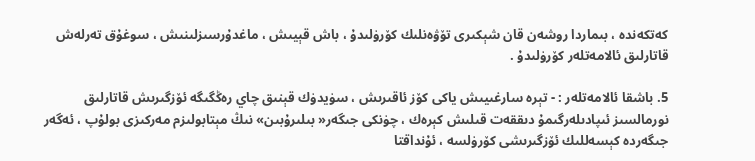كەتكەندە ، بىماردا روشەن قان شېكىرى تۆۋەنلىك كۆرۈلىدۇ ، باش قېيىش ، ماغدۇرسىزلىنىش ، سوغۇق تەرلەش قاتارلىق ئالامەتلەر كۆرۈلىدۇ .

5. باشقا ئالامەتلەر : - تېرە سارغىيىش ياكى كۆز ئاقىرىش ، سۈيدۈك قېنىق چاي رەڭگىگە ئۆزگىرىش قاتارلىق نورمالسىز ئىپادىلەرگىمۇ دىققەت قىلىش كېرەك ، چۈنكى جىگەر« بىلىرۇبىن» نىڭ مېتابولىزم مەركىزى بولۇپ ، ئەگەر جىگەردە كېسەللىك ئۆزگىرىشى كۆرۈلسە ، ئۇنداقتا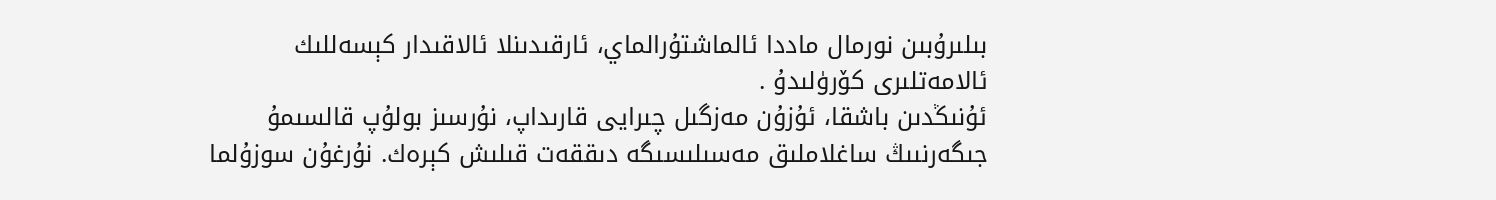بىلىرۇبىن نورمال ماددا ئالماشتۇرالماي، ئارقىدىنلا ئالاقىدار كېسەللىك ئالامەتلىرى كۆرۈلىدۇ .
ئۇنىڭدىن باشقا، ئۇزۇن مەزگىل چىرايى قارىداپ، نۇرسىز بولۇپ قالسىمۇ جىگەرنىىڭ ساغلاملىق مەسىلىسىگە دىققەت قىلىش كېرەك. نۇرغۇن سوزۇلما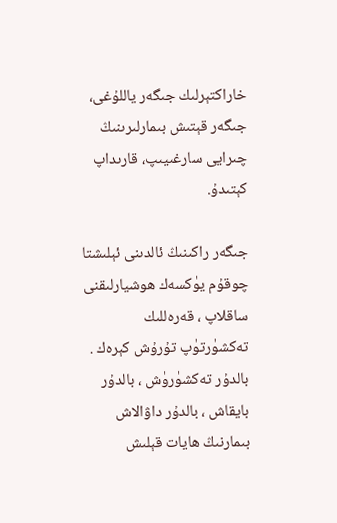خاراكتېرلىك جىگەر ياللۇغى، جىگەر قېتىش بىمارلىرىنىڭ چىرايى سارغىيىپ، قارىداپ كېتىدۇ.

جىگەر راكىنىڭ ئالدىنى ئېلىشتا چوقۇم يۈكسەك ھوشيارلىقنى ساقلاپ ، قەرەللىك تەكشۈرتۈپ تۇرۇش كېرەك . بالدۇر تەكشۈرۈش ، بالدۇر بايقاش ، بالدۇر داۋالاش بىمارنىڭ ھايات قېلىش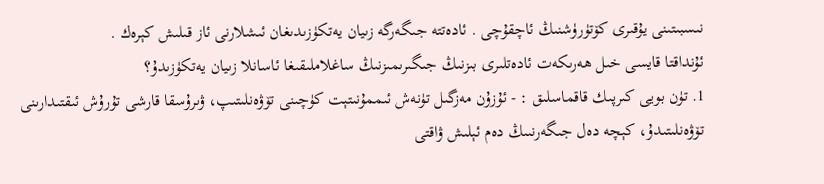نىسبىتىنى يۇقىرى كۆتۈرۈشنىڭ ئاچقۇچى . ئادەتتە جىگەرگە زىيان يەتكۈزىدىغان ئىشلارنى ئاز قىلىش كېرەك .
ئۇنداقتا قايسى خىل ھەرىكەت ئادەتلىرى بىزنىڭ جىگىرىمىزنىڭ ساغلاملىقىغا ئاسانلا زىيان يەتكۈزىدۇ؟
1. تۈن بويى كىرپىك قاقماسلىق : - ئۇزۇن مەزگىل تۈنەش ئىممۇنىتېت كۈچىنى تۆۋەنلىتىپ، ۋىرۇسقا قارشى تۇرۇش ئىقتىدارىنى تۆۋەنلىتىدۇ، كېچە دەل جىگەرنىىڭ دەم ئېلىش ۋاقتى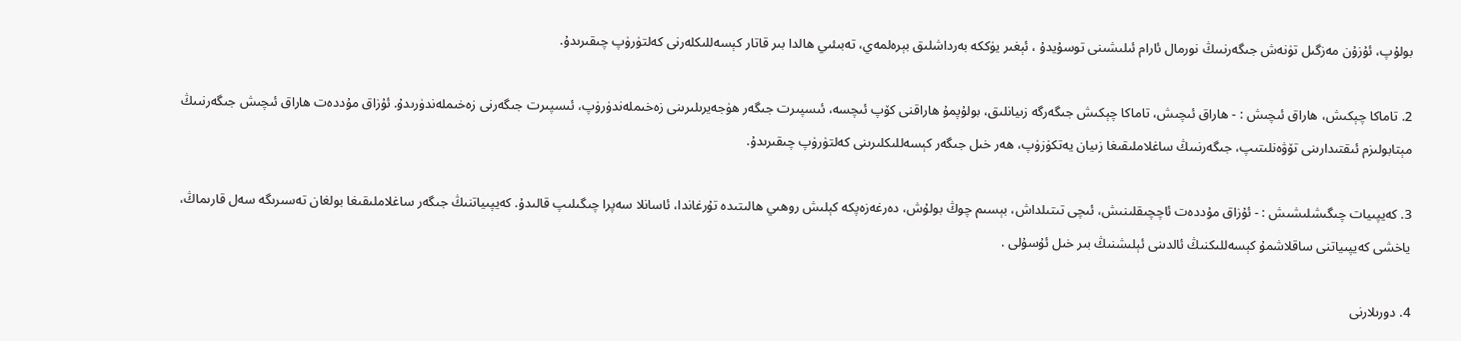بولۇپ، ئۇزۇن مەزگىل تۈنەش جىگەرنىىڭ نورمال ئارام ئىلىشىنى توسۇيدۇ ، ئېغىر يۈككە بەرداشلىق بېرەلمەي، تەبىئىي ھالدا بىر قاتار كېسەللىكلەرنى كەلتۈرۈپ چىقىرىدۇ.

2. تاماكا چېكىش، ھاراق ئىچىش : - ھاراق ئىچىش، تاماكا چېكىش جىگەرگە زىيانلىق، بولۇپمۇ ھاراقنى كۆپ ئىچسە، ئىسپىرت جىگەر ھۈجەيرىلىرىنى زەخىملەندۈرۈپ، ئىسپىرت جىگەرنى زەخىملەندۈرىدۇ. ئۇزاق مۇددەت ھاراق ئىچىش جىگەرنىىڭ مېتابولىزم ئىقتىدارىنى تۆۋەنلىتىپ، جىگەرنىىڭ ساغلاملىقىغا زىيان يەتكۈزۈپ، ھەر خىل جىگەر كېسەللىكلىرىنى كەلتۈرۈپ چىقىرىدۇ.

3. كەيپىيات چىگىشلىشىش : - ئۇزاق مۇددەت ئاچچىقلىنىش، ئىچى تىتىلداش، بېسىم چوڭ بولۇش، دەرغەزەپكە كېلىش روھىي ھالىتىدە تۇرغاندا، ئاسانلا سەپرا چىگىلىپ قالىدۇ. كەيپىياتنىڭ جىگەر ساغلاملىقىغا بولغان تەسىرىگە سەل قارىماڭ، ياخشى كەيپىياتنى ساقلاشمۇ كېسەللىكنىڭ ئالدىنى ئېلىشنىڭ بىر خىل ئۇسۇلى .

4. دورىلارنى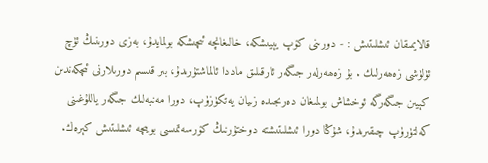قالايمىقان ئىشلىتىش : - دورىنى كۆپ يېيىشكە، خالىغانچە ئىچىشكە بولمايدۇ، بەزى دورىنىڭ ئۈچ ئۈلۈشى زەھەرلىك . بۇ زەھەرلەر جىگەر ئارقىلىق ماددا ئالماشتۇرىدۇ، بىر قىسىم دورىلارنى ئىچكەندىن كېيىن جىگەرگە ئوخشاش بولمىغان دەرىجىدە زىيان يەتكۈزۈپ، دورا مەنبەلىك جىگەر ياللۇغىنى كەلتۈرۈپ چىقىرىدۇ، شۇڭا دورا ئىشلىتىشتە دوختۇرنىڭ كۆرسەتمىسى بويىچە ئىشلىتىش كېرەك.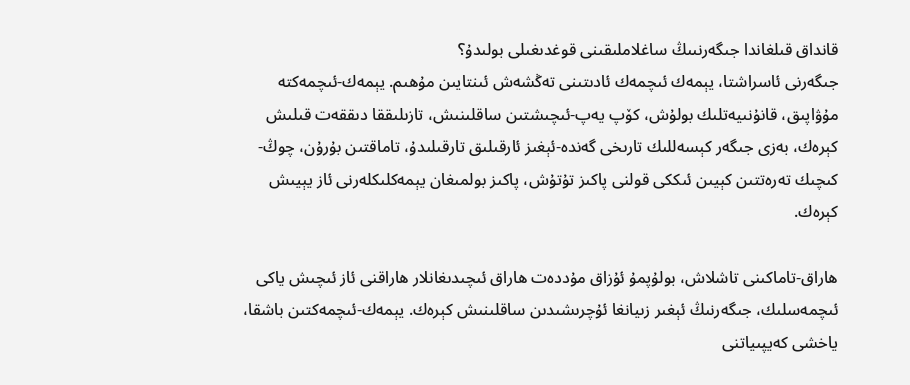قانداق قىلغاندا جىگەرنىىڭ ساغلاملىقىنى قوغدىغىلى بولىدۇ؟
جىگەرنى ئاسراشتا، يېمەك ئىچمەك ئادىتىنى تەڭشەش ئىنتايىن مۇھىم. يېمەك-ئىچمەكتە مۇۋاپىق، قانۇنىيەتلىك بولۇش، كۆپ يەپ-ئىچىشتىن ساقلىنىش، تازىلىققا دىققەت قىلىش كېرەك، بەزى جىگەر كېسەللىك تارىخى گەندە-ئېغىز ئارقىلىق تارقىلىدۇ، تاماقتىن بۇرۇن، چوڭ-كىچىك تەرەتتىن كېيىن ئىككى قولنى پاكىز تۇتۇش، پاكىز بولمىغان يېمەكلىكلەرنى ئاز يېيىش كېرەك.

ھاراق-تاماكىنى تاشلاش، بولۇپمۇ ئۇزاق مۇددەت ھاراق ئىچىدىغانلار ھاراقنى ئاز ئىچىش ياكى ئىچمەسلىك، جىگەرنىڭ ئېغىر زىيانغا ئۇچرىشىدىن ساقلىنىش كېرەك. يېمەك-ئىچمەكتىن باشقا، ياخشى كەيپىياتنى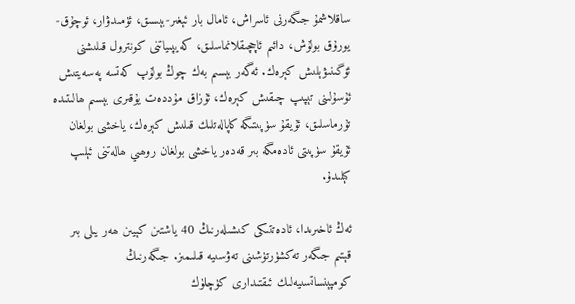ساقلاشمۇ جىگەرنى ئاسراش، ئامال بار ئېغىر-بېسىق، ئۈمىدۋار، ئوچۇق-يورۇق بولۇش، دائىم ئاچچىقلانماسلىق، كەيپىياتنى كونترول قىلىشنى ئۆگىنىۋېلىش كېرەك. ئەگەر بېسىم بەك چوڭ بولۇپ كەتسە پەسەيتىش ئۇسۇلىنى تېپىپ چىقىش كېرەك، ئۇزاق مۇددەت يۇقىرى بېسىم ھالىتىدە تۇرماسلىق، ئۇيقۇ سۈپىتىگە كاپالەتلىك قىلىش كېرەك، ياخشى بولغان ئۇيقۇ سۈپىتى ئادەمگە بىر قەدەر ياخشى بولغان روھىي ھالەتنى ئېلىپ كېلىدۇ.

ئەڭ ئاخىرىدا، ئادەتتىكى كىشىلەرنىڭ 40 ياشتىن كېيىن ھەر يىلى بىر قېتىم جىگەر تەكشۈرتۈشىنى تەۋسىيە قىلىمىز. جىگەرنىڭ كومپېنساتسىيەلىك ئىقتىدارى كۈچلۈك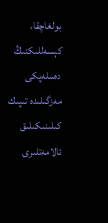بولغاچقا، كېسەللىكنىڭ دەسلەپكى مەزگىلىدە تىپىك كىلىنىكىلىق ئالامەتلىرى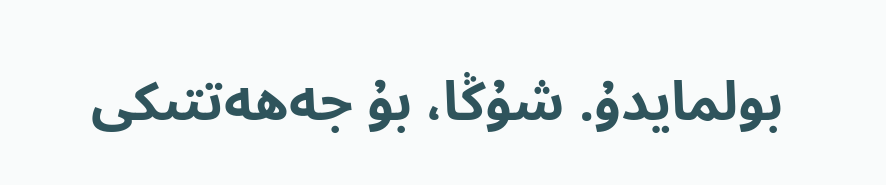بولمايدۇ. شۇڭا، بۇ جەھەتتىكى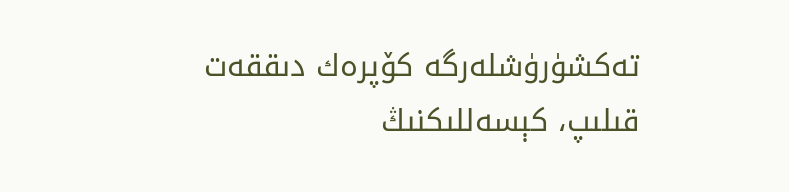تەكشۈرۈشلەرگە كۆپرەك دىققەت قىلىپ، كېسەللىكنىڭ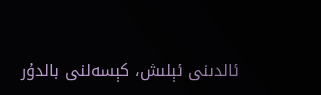ئالدىنى ئېلىش، كېسەلنى بالدۇر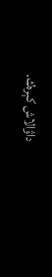داۋالاش كېرەك.